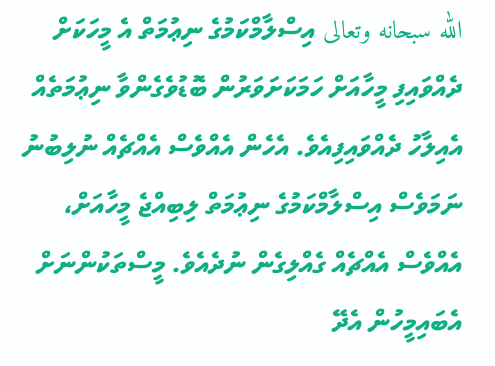الله سبحانه وتعالى އިސްލާމްކަމުގެ ނިޢުމަތް އެ މީހަކަށް ދެއްވައިފި މީހާއަށް ހަމަކަށަވަރުން ބޮޑުވެގެންވާ ނިޢުމަތެއް އެއިލާހު ދެއްވައިފިއެވެ. އެހެން އެއްވެސް އެއްޗެއް ނުލިބުނު ނަމަވެސް އިސްލާމްކަމުގެ ނިޢުމަތް ލިބިއްޖެ މީހާއަށް، އެއްވެސް އެއްޗެއް ގެއްލިގެން ނުދެއެވެ. މީސްތަކުންނަށް އެބައިމީހުން އެދޭ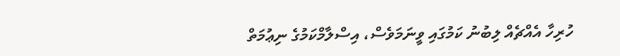ހުރިހާ އެއްޗެއް ލިބުނު ކަމުގައި ވީނަމަވެސް، އިސްލާމްކަމުގެ ނިޢުމަތް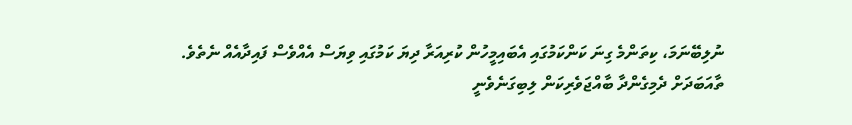ނުލިބޭނަމަ، ކިތަންމެ ގިނަ ކަންކަމުގައި އެބައިމީހުން ކުރިއަރާ ދިޔަ ކަމުގައި ވިޔަސް އެއްވެސް ފައިދާއެއް ނެތެވެ.
ތާއަބަދަށް ދެމިގެންދާ ބާއްޖަވެރިކަން ލިބިގަނެވެނީ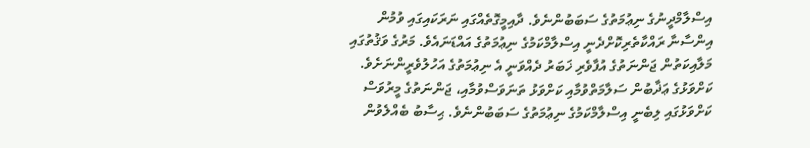އިސްލާމްދީނުގެ ނިޢުމަތުގެ ސަބަބުންނެވެ. ދާއިމީގޮތެއްގައި ނަރަކައިގައި ވުމުން އިންސާނާ ރައްކާތެރިކޮށްދެނީ އިސްލާމްކަމުގެ ނިޢުމަތުގެ އައްޑަނައެވެ. މަރުގެ ވަޤުތުގައި މަލާއިކަތުން ޖަންނަތުގެ އުފާވެރި ޚަބަރު ދެއްވަނީ އެ ނިޢުމަތުގެ އަހުލުވެރީންނަށެވެ. ކަށްވަޅުގެ ޢަޛާބުން ސަލާމަތްވުމާއި ކަށްވަޅު ތަނަވަސްވުމާއި، ޖަންނަތުގެ މީރުވަސް ކަށްވަޅުގައި ލިބެނީ އިސްލާމްކަމުގެ ނިޢުމަތުގެ ސަބަބުންނެވެ. ޙިސާބު ބެއްލެވުން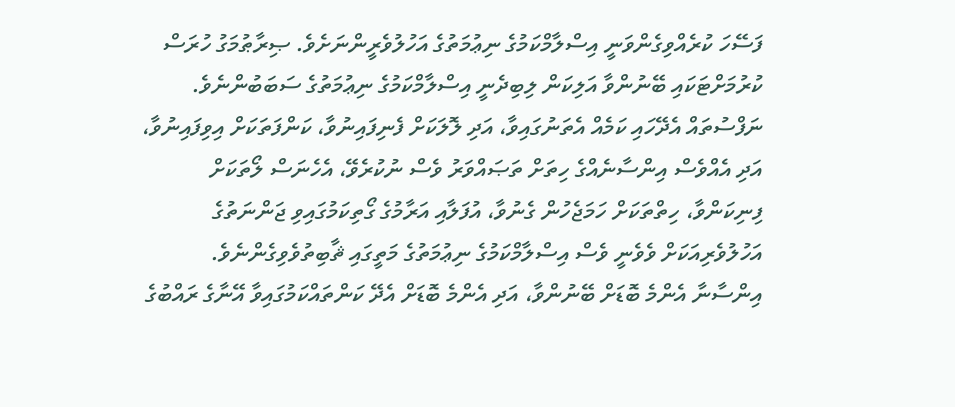ފަސޭހަ ކުރެއްވިގެންވަނީ އިސްލާމްކަމުގެ ނިޢުމަތުގެ އަހުލުވެރީންނަށެވެ. ޞިރާޠުމަގު ހުރަސް ކުރުމަށްޓަކައި ބޭނުންވާ އަލިކަން ލިބިދެނީ އިސްލާމްކަމުގެ ނިޢުމަތުގެ ސަބަބުންނެވެ.
ނަފްސުތައް އެދޭހައި ކަމެއް އެތަނުގައިވާ، އަދި ލޮލަކަށް ފެނިފައިނުވާ، ކަންފަތަކަށް އިވިފައިނުވާ، އަދި އެއްވެސް އިންސާނެއްގެ ހިތަށް ތަޞައްވަރު ވެސް ނުކުރެވޭ، އެހެނަސް ލޯތަކަށް ފިނިކަންވާ، ހިތްތަކަށް ހަމަޖެހުން ގެނުވާ، އުފަލާއި އަރާމުގެ ގޯތިކަމުގައިވި ޖަންނަތުގެ އަހުލުވެރިއަކަށް ވެވެނީ ވެސް އިސްލާމްކަމުގެ ނިޢުމަތުގެ މަތީގައި ޘާބިތުވެވިގެންނެވެ.
އިންސާނާ އެންމެ ބޮޑަށް ބޭނުންވާ، އަދި އެންމެ ބޮޑަށް އެދޭ ކަންތައްކަމުގައިވާ އޭނާގެ ރައްބުގެ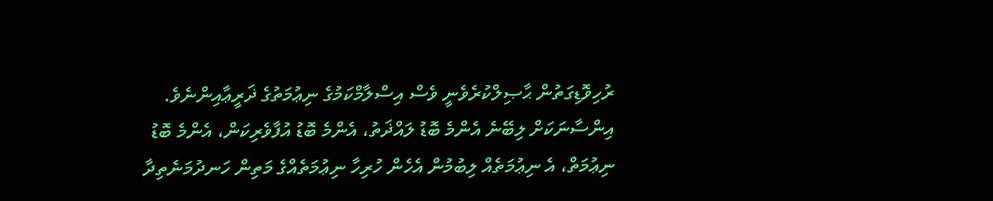ރުހިވޮޑިގަތުން ޙާޞިލްކުރެވެނީ ވެސް އިސްލާމްކަމުގެ ނިޢުމަތުގެ ޛަރީޢާއިންނެވެ.
އިންސާނަކަށް ލިބޭނެ އެންމެ ބޮޑު ލައްޛަތު، އެންމެ ބޮޑު އުފާވެރިކަން، އެންމެ ބޮޑު ނިޢުމަތް، އެ ނިޢުމަތެއް ލިބުމުން އެހެން ހުރިހާ ނިޢުމަތެއްގެ މަތިން ހަނދުމަނެތިދާ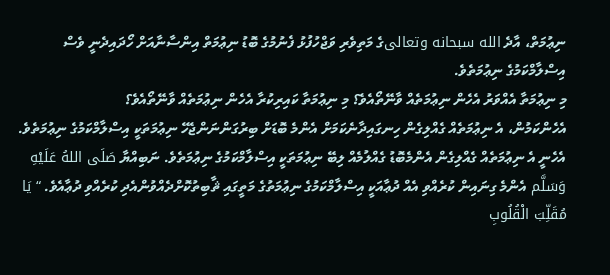ނިޢުމަތް، އާދެ الله سبحانه وتعالىގެ މަތިވެރި ވަޖްހުފުޅު ފެނުމުގެ ބޮޑު ނިޢުމަތް އިންސާނާއަށް ހޯދައިދެނީ ވެސް އިސްލާމްކަމުގެ ނިޢުމަތެވެ.
މި ނިޢުމަތާ އެއްވަރު އެހެން ނިޢުމަތެއް ވާނޭތޯއެވެ؟ މި ނިޢުމަތާ ކައިރިކުރާ އެހެން ނިޢުމަތެއް ވާނޭތޯއެވެ؟
އެހެންކަމުން، އެ ނިޢުމަތެއް ގެއްލިގެން ހިނގައިދާނެކަމަށް އެންމެ ބޮޑަށް ބިރުގަންނަންޖެހޭ ނިޢުމަތަކީ އިސްލާމްކަމުގެ ނިޢުމަތެވެ. އެހެނީ އެ ނިޢުމަތެއް ގެއްލިގެން އެންމެބޮޑު ގެއްލުމެއް ލިބޭ ނިޢުމަތަކީ އިސްލާމްކަމުގެ ނިޢުމަތެވެ. ނަބިއްޔާ صَلَى اللهُ عَلَيْهِ وَسَلَّم އެންމެ ގިނައިން ކުރެއްވި އެއް ދުޢާއަކީ އިސްލާމްކަމުގެ ނިޢުމަތުގެ މަތީގައި ޘާބިތުކޮށްދެއްވުންއެދި ކުރެއްވި ދުޢާއެވެ. “يَا مُقَلِّبَ الْقُلُوبِ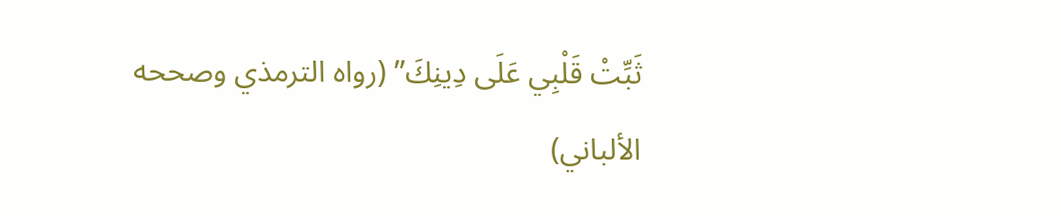ثَبِّتْ قَلْبِي عَلَى دِينِكَ” (رواه الترمذي وصححه الألباني)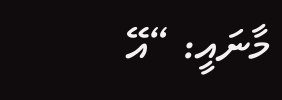މާނައީ: “އޭ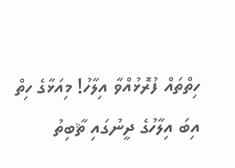ހިތްތައް ފުރޮޅުއްވާ އިލާހު! މިއަޅާގެ ހިތް އިބަ އިލާހުގެ ދީނުގައި ޘާބިތު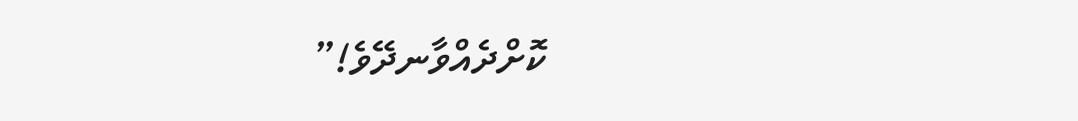ކޮށްދެއްވާނދޭވެ!”